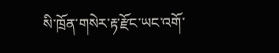སི་ཁྲོན་གསེར་རྟ་རྫོང་ཡང་འགོ་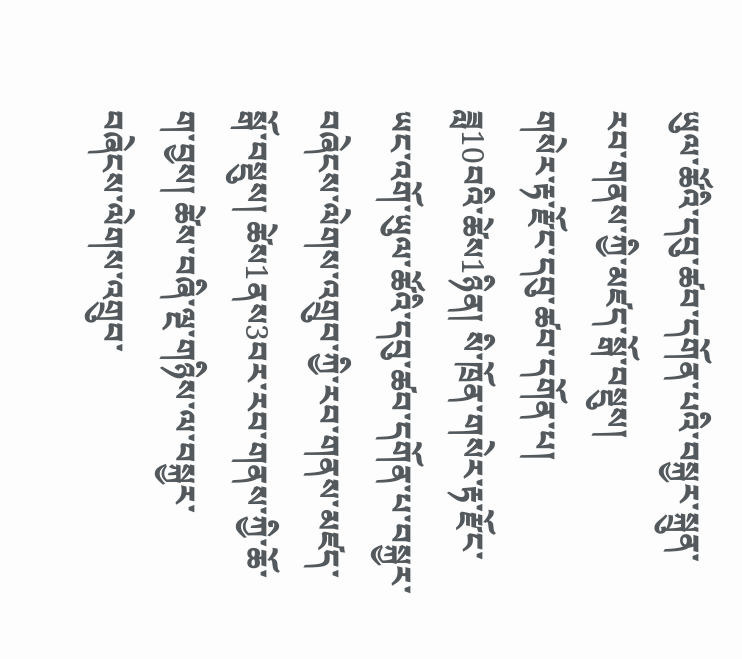ཡུལ་ཚོའི་དབུ་ཚབ་དགོན་པའི་བསྐྱར་སྐྲུན་རབ་གནས་ཀྱི་མཛད་སྒོ་བསྡུས།
གསེར་རྟ་རྫོང་དབུ་ཚབ་དགོན་པ།
ཟླ10བའི་ཚེས1ཉིན། སི་ཁྲོན་གསེར་རྟ་རྫོང་ཡང་འགོ་ཡུལ་ཚོའི་དབུ་ཚབ་དགོན་པ་བསྐྱར་བཞེངས་ལེགས་འགྲུབ་ཀྱི་རབ་གནས་མཛད་སྒོ་བསྡུས། ཚེས1ནས3བར་རབ་གནས་ཀྱི་ཆོ་ག་བྱས། ཚེས་བཞི་ལྔ་གཉིས་ལ་བསྐྱར་བཞེངས་ལེགས་འགྲུབ་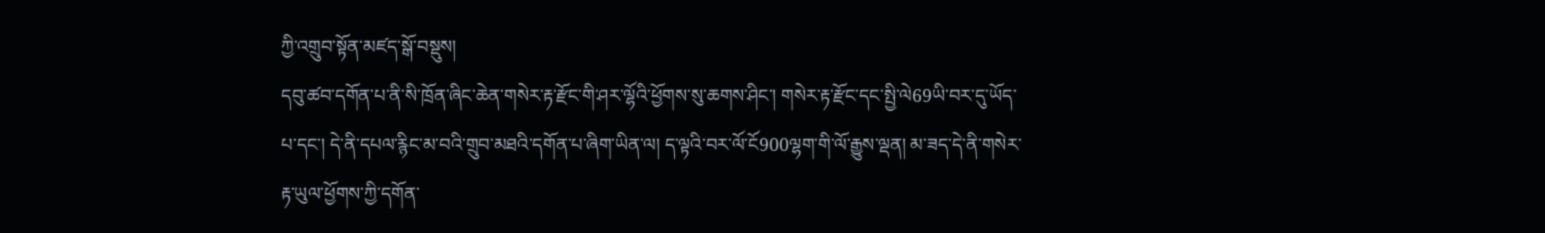ཀྱི་འགྲུབ་སྟོན་མཛད་སྒོ་བསྡུས།
དབུ་ཚབ་དགོན་པ་ནི་སི་ཁྲོན་ཞིང་ཆེན་གསེར་རྟ་རྫོང་གི་ཤར་ལྷོའི་ཕྱོགས་སུ་ཆགས་ཤིང་། གསེར་རྟ་རྫོང་དང་སྤྱི་ལེ69ཡི་བར་དུ་ཡོད་པ་དང་། དེ་ནི་དཔལ་རྙིང་མ་བའི་གྲུབ་མཐའི་དགོན་པ་ཞིག་ཡིན་ལ། ད་ལྟའི་བར་ལོ་ངོ900ལྷག་གི་ལོ་རྒྱུས་ལྡན། མ་ཟད་དེ་ནི་གསེར་རྟ་ཡུལ་ཕྱོགས་ཀྱི་དགོན་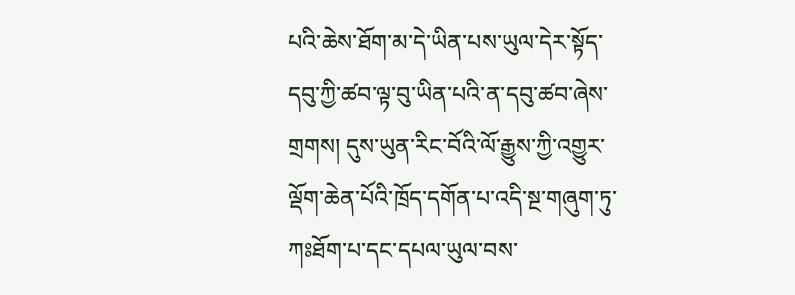པའི་ཆེས་ཐོག་མ་དེ་ཡིན་པས་ཡུལ་དེར་སྟོད་དབུ་ཀྱི་ཚབ་ལྟ་བུ་ཡིན་པའི་ན་དབུ་ཚབ་ཞེས་གྲགས། དུས་ཡུན་རིང་བོའི་ལོ་རྒྱུས་ཀྱི་འགྱུར་ལྡོག་ཆེན་པོའི་ཁྲོད་དགོན་པ་འདི་སྔ་གཞུག་ཏུ་ཀཿཐོག་པ་དང་དཔལ་ཡུལ་བས་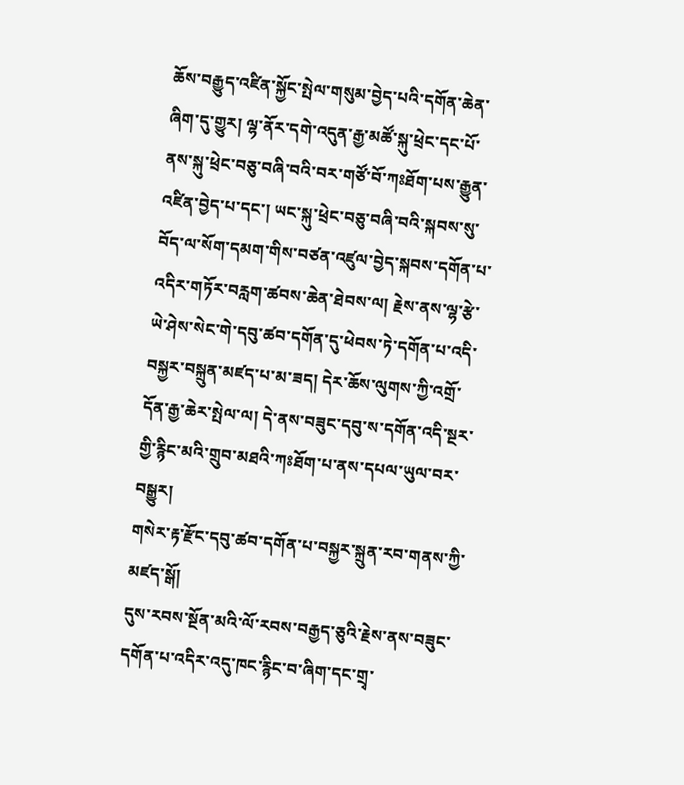ཆོས་བརྒྱུད་འཛིན་སྐྱོང་སྤེལ་གསུམ་བྱེད་པའི་དགོན་ཆེན་ཞིག་དུ་གྱུར། ལྷ་ནོར་དགེ་འདུན་རྒྱ་མཚོ་སྐུ་ཕྲེང་དང་པོ་ནས་སྐུ་ཕྲེང་བཅུ་བཞི་བའི་བར་གཙོ་བོ་ཀཿཐོག་པས་རྒྱུན་འཛིན་བྱེད་པ་དང་། ཡང་སྐུ་ཕྲེང་བཅུ་བཞི་བའི་སྐབས་སུ་བོད་ལ་སོག་དམག་གིས་བཙན་འཛུལ་བྱེད་སྐབས་དགོན་པ་འདིར་གཏོར་བརླག་ཚབས་ཆེན་ཐེབས་ལ། རྗེས་ནས་ལྷ་རྩེ་ཡེ་ཤེས་སེང་གེ་དབུ་ཚབ་དགོན་དུ་ཕེབས་ཏེ་དགོན་པ་འདི་བསྐྱར་བསྐྲུན་མཛད་པ་མ་ཟད། དེར་ཆོས་ལུགས་ཀྱི་འགྲོ་དོན་རྒྱ་ཆེར་སྤེལ་ལ། དེ་ནས་བཟུང་དབུ་ས་དགོན་འདི་སྔར་གྱི་རྙིང་མའི་གྲུབ་མཐའི་ཀཿཐོག་པ་ནས་དཔལ་ཡུལ་བར་བསྒྱུར།
གསེར་རྟ་རྫོང་དབུ་ཚབ་དགོན་པ་བསྐྱར་སྐྲུན་རབ་གནས་ཀྱི་མཛད་སྒོ།
དུས་རབས་སྔོན་མའི་ལོ་རབས་བརྒྱད་ཅུའི་རྗེས་ནས་བཟུང་དགོན་པ་འདིར་འདུ་ཁང་རྙིང་བ་ཞིག་དང་གྲྭ་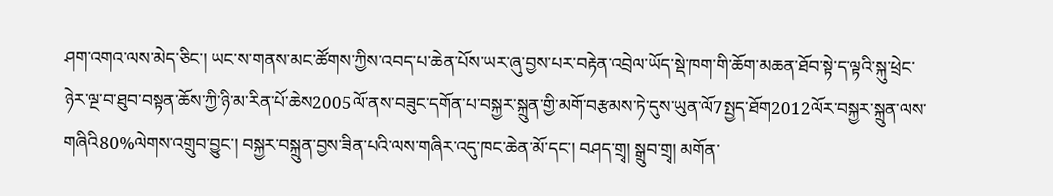ཤག་འགའ་ལས་མེད་ཅིང་། ཡང་ས་གནས་མང་ཚོགས་ཀྱིས་འབད་པ་ཆེན་པོས་ཡར་ཞུ་བྱས་པར་བརྟེན་འབྲེལ་ཡོད་སྡེ་ཁག་གི་ཆོག་མཆན་ཐོབ་སྟེ་ད་ལྟའི་སྐུ་ཕྲེང་ཉེར་ལྔ་བ་ཐུབ་བསྟན་ཆོས་ཀྱི་ཉི་མ་རིན་པོ་ཆེས2005ལོ་ནས་བཟུང་དགོན་པ་བསྐྱར་སྐྲུན་གྱི་མགོ་བརྩམས་ཏེ་དུས་ཡུན་ལོ7སྤྱད་ཐོག2012ལོར་བསྐྱར་སྐྲུན་ལས་གཞིའི80%ལེགས་འགྲུབ་བྱུང་། བསྐྱར་བསྐྲུན་བྱས་ཟིན་པའི་ལས་གཞིར་འདུ་ཁང་ཆེན་མོ་དང་། བཤད་གྲྭ། སྒྲུབ་གྲྭ། མགོན་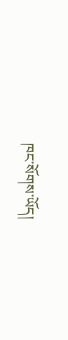ཁང་སོགས་ཡོད།